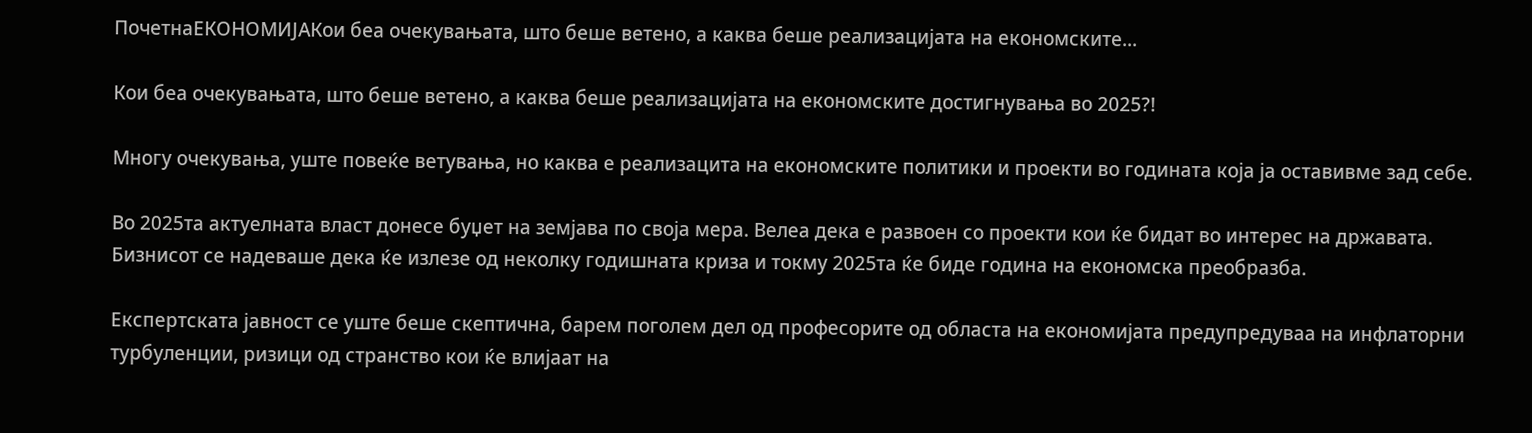ПочетнаЕКОНОМИЈАКои беа очекувањата, што беше ветено, а каква беше реализацијата на економските...

Кои беа очекувањата, што беше ветено, а каква беше реализацијата на економските достигнувања во 2025?!

Многу очекувања, уште повеќе ветувања, но каква е реализацита на економските политики и проекти во годината која ја оставивме зад себе.

Во 2025та актуелната власт донесе буџет на земјава по своја мера. Велеа дека е развоен со проекти кои ќе бидат во интерес на државата. Бизнисот се надеваше дека ќе излезе од неколку годишната криза и токму 2025та ќе биде година на економска преобразба.

Експертската јавност се уште беше скептична, барем поголем дел од професорите од областа на економијата предупредуваа на инфлаторни турбуленции, ризици од странство кои ќе влијаат на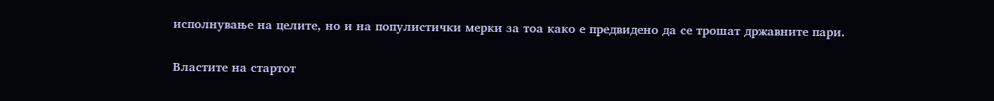исполнување на целите, но и на популистички мерки за тоа како е предвидено да се трошат државните пари.

Властите на стартот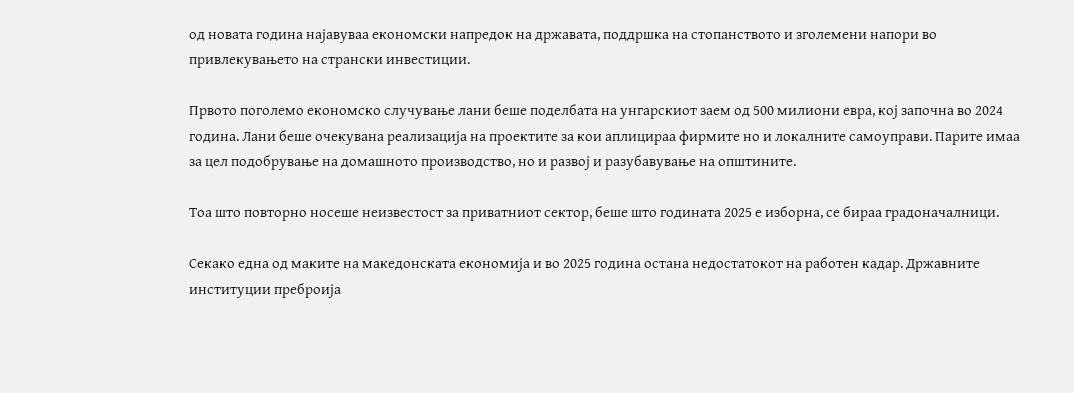од новата година најавуваа економски напредок на државата, поддршка на стопанството и зголемени напори во привлекувањето на странски инвестиции.

Првото поголемо економско случување лани беше поделбата на унгарскиот заем од 500 милиони евра, кој започна во 2024 година. Лани беше очекувана реализација на проектите за кои аплицираа фирмите но и локалните самоуправи. Парите имаа за цел подобрување на домашното производство, но и развој и разубавување на општините.

Тоа што повторно носеше неизвестост за приватниот сектор, беше што годината 2025 е изборна, се бираа градоначалници.

Секако една од маките на македонската економија и во 2025 година остана недостатокот на работен кадар. Државните институции преброија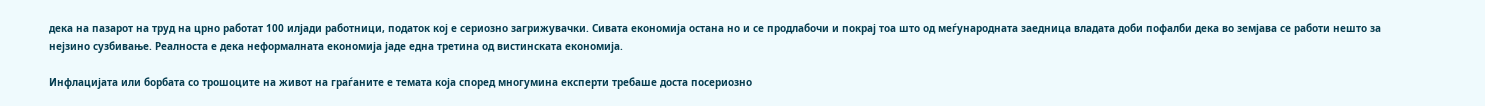дека на пазарот на труд на црно работат 100 илјади работници, податок кој е сериозно загрижувачки. Сивата економија остана но и се продлабочи и покрај тоа што од меѓународната заедница владата доби пофалби дека во земјава се работи нешто за нејзино сузбивање. Реалноста е дека неформалната економија јаде една третина од вистинската економија.

Инфлацијата или борбата со трошоците на живот на граѓаните е темата која според многумина експерти требаше доста посериозно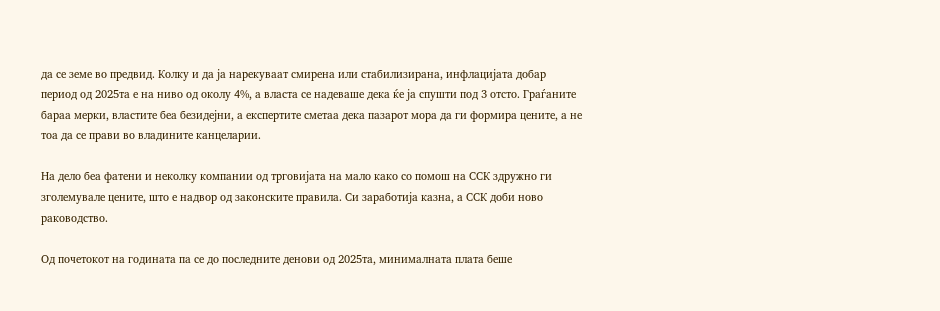да се земе во предвид. Колку и да ја нарекуваат смирена или стабилизирана, инфлацијата добар период од 2025та е на ниво од околу 4%, а власта се надеваше дека ќе ја спушти под 3 отсто. Граѓаните бараа мерки, властите беа безидејни, а експертите сметаа дека пазарот мора да ги формира цените, а не тоа да се прави во владините канцеларии.

На дело беа фатени и неколку компании од трговијата на мало како со помош на ССК здружно ги зголемувале цените, што е надвор од законските правила. Си заработија казна, а ССК доби ново раководство.

Од почетокот на годината па се до последните денови од 2025та, минималната плата беше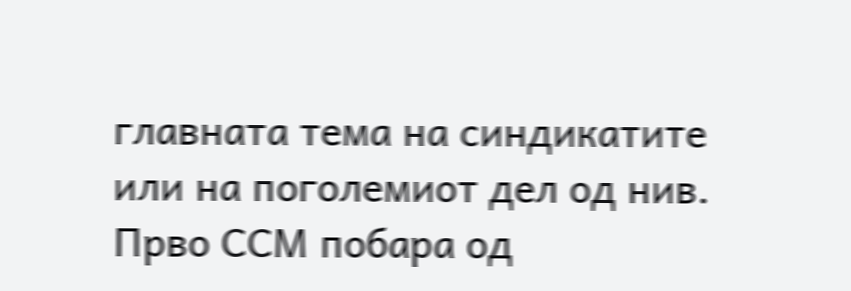главната тема на синдикатите или на поголемиот дел од нив. Прво ССМ побара од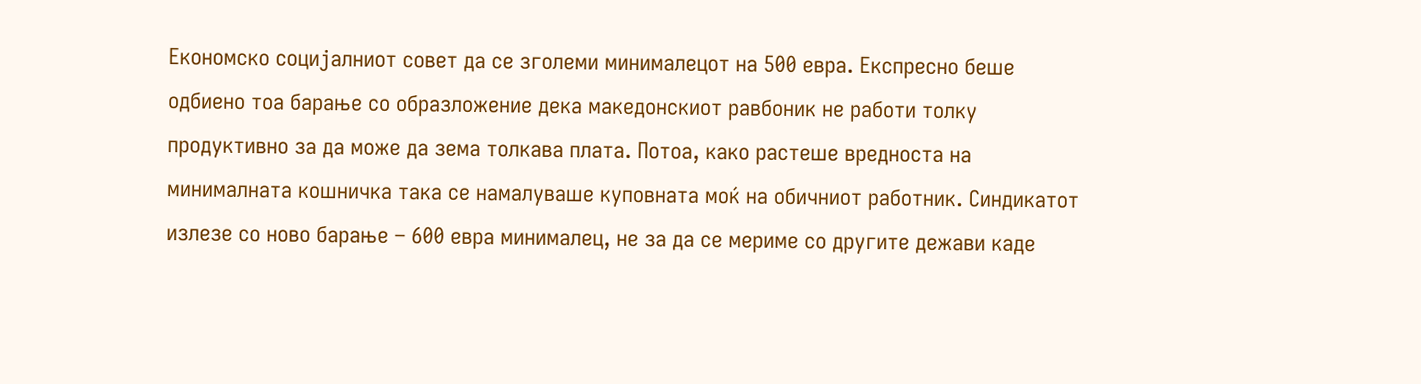Економско социјалниот совет да се зголеми минималецот на 500 евра. Експресно беше одбиено тоа барање со образложение дека македонскиот равбоник не работи толку продуктивно за да може да зема толкава плата. Потоа, како растеше вредноста на минималната кошничка така се намалуваше куповната моќ на обичниот работник. Синдикатот излезе со ново барање – 600 евра минималец, не за да се мериме со другите дежави каде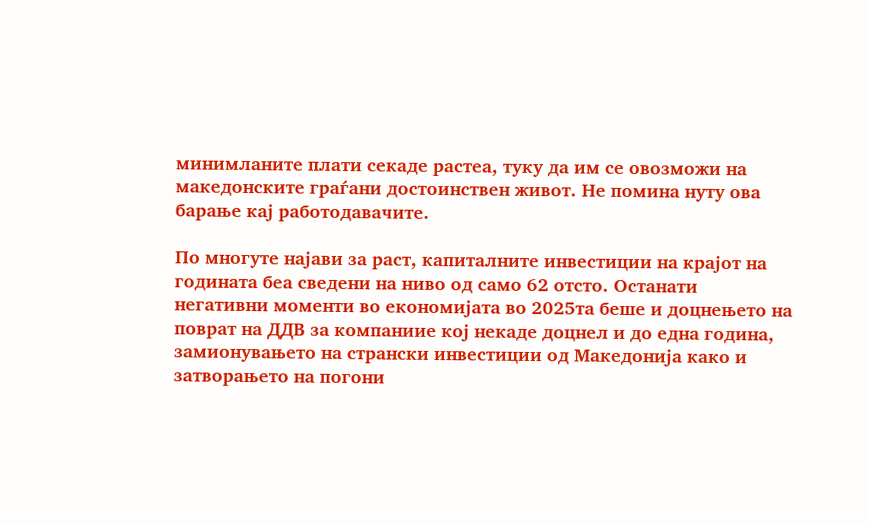минимланите плати секаде растеа, туку да им се овозможи на македонските граѓани достоинствен живот. Не помина нуту ова барање кај работодавачите.

По многуте најави за раст, капиталните инвестиции на крајот на годината беа сведени на ниво од само 62 отсто. Останати негативни моменти во економијата во 2025та беше и доцнењето на поврат на ДДВ за компаниие кој некаде доцнел и до една година, замионувањето на странски инвестиции од Македонија како и затворањето на погони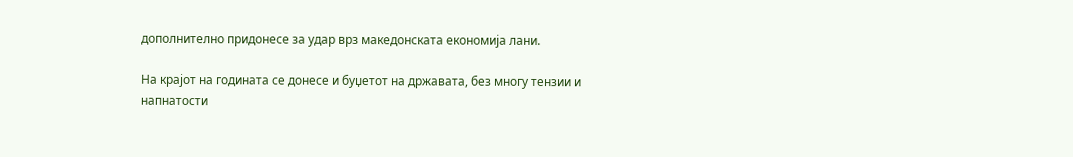дополнително придонесе за удар врз македонската економија лани.

На крајот на годината се донесе и буџетот на државата, без многу тензии и напнатости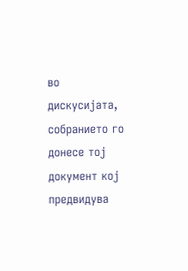во дискусијата, собранието го донесе тој документ кој предвидува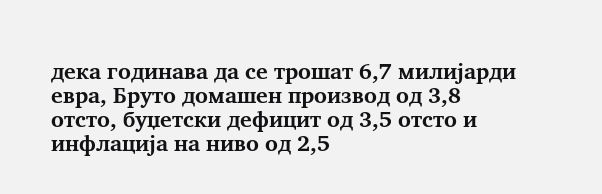дека годинава да се трошат 6,7 милијарди евра, Бруто домашен производ од 3,8 отсто, буџетски дефицит од 3,5 отсто и инфлација на ниво од 2,5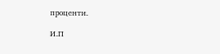проценти.

И.П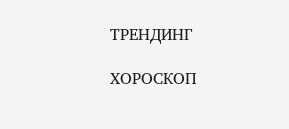ТРЕНДИНГ

ХОРОСКОП